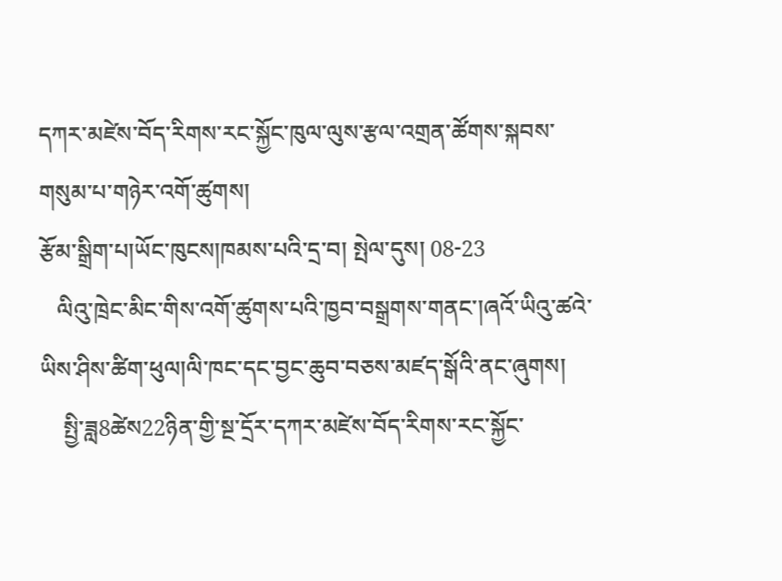དཀར་མཛེས་བོད་རིགས་རང་སྐྱོང་ཁུལ་ལུས་རྩལ་འགྲན་ཚོགས་སྐབས་གསུམ་པ་གཉེར་འགོ་ཚུགས།
རྩོམ་སྒྲིག་པ།ཡོང་ཁུངས།ཁམས་པའི་དྲ་བ། སྤེལ་དུས། 08-23
   ལིའུ་ཁྲེང་མིང་གིས་འགོ་ཚུགས་པའི་ཁྱབ་བསྒྲགས་གནང་།ཞའོ་ཡིའུ་ཚའེ་ཡིས་ཤིས་ཚིག་ཕུལ།ལི་ཁང་དང་བྱང་ཆུབ་བཅས་མཛད་སྒོའི་ནང་ཞུགས།
    སྤྱི་ཟླ8ཚེས22ཉིན་གྱི་སྔ་དྲོར་དཀར་མཛེས་བོད་རིགས་རང་སྐྱོང་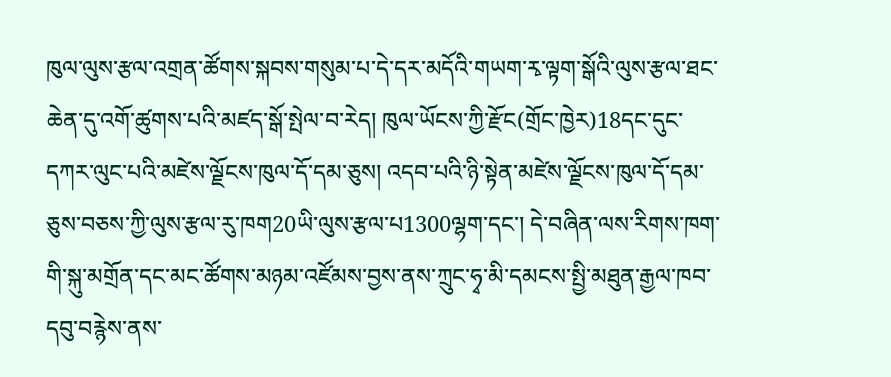ཁུལ་ལུས་རྩལ་འགྲན་ཚོགས་སྐབས་གསུམ་པ་དེ་དར་མདོའི་གཡག་རྭ་ལྟག་སྒོའི་ལུས་རྩལ་ཐང་ཆེན་དུ་འགོ་ཚུགས་པའི་མཛད་སྒོ་སྤེལ་བ་རེད། ཁུལ་ཡོངས་ཀྱི་རྫོང(གྲོང་ཁྱེར)18དང་དུང་དཀར་ལུང་པའི་མཛེས་ལྗོངས་ཁུལ་དོ་དམ་ཅུས། འདབ་པའི་ཉི་སྟེན་མཛེས་ལྗོངས་ཁུལ་དོ་དམ་ཅུས་བཅས་ཀྱི་ལུས་རྩལ་རུ་ཁག20ཡི་ལུས་རྩལ་པ1300ལྷག་དང་། དེ་བཞིན་ལས་རིགས་ཁག་གི་སྐུ་མགྲོན་དང་མང་ཚོགས་མཉམ་འཛོམས་བྱས་ནས་ཀྲུང་ཧྭ་མི་དམངས་སྤྱི་མཐུན་རྒྱལ་ཁབ་དབུ་བརྙེས་ནས་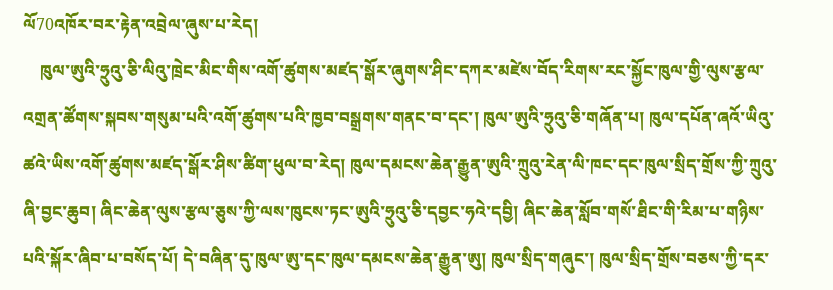ལོ70འཁོར་བར་རྟེན་འབྲེལ་ཞུས་པ་རེད།
    ཁུལ་ཨུའི་ཧྲུའུ་ཅི་ལིའུ་ཁྲེང་མིང་གིས་འགོ་ཚུགས་མཛད་སྒོར་ཞུགས་ཤིང་དཀར་མཛེས་བོད་རིགས་རང་སྐྱོང་ཁུལ་གྱི་ལུས་རྩལ་འགྲན་ཚོགས་སྐབས་གསུམ་པའི་འགོ་ཚུགས་པའི་ཁྱབ་བསྒྲགས་གནང་བ་དང་། ཁུལ་ཨུའི་ཧྲུའུ་ཅི་གཞོན་པ། ཁུལ་དཔོན་ཞའོ་ཡིའུ་ཚའེ་ཡིས་འགོ་ཚུགས་མཛད་སྒོར་ཤིས་ཚིག་ཕུལ་བ་རེད། ཁུལ་དམངས་ཆེན་རྒྱུན་ཨུའི་ཀྲུའུ་རེན་ལི་ཁང་དང་ཁུལ་སྲིད་གྲོས་ཀྱི་ཀྲུའུ་ཞི་བྱང་ཆུབ། ཞིང་ཆེན་ལུས་རྩལ་ཅུས་ཀྱི་ལས་ཁུངས་ཏང་ཨུའི་ཧྲུའུ་ཅི་དབྱང་ཧའེ་དབྱི། ཞིང་ཆེན་སློབ་གསོ་ཐིང་གི་རིམ་པ་གཉིས་པའི་སྐོར་ཞིབ་པ་བསོད་པོ། དེ་བཞིན་དུ་ཁུལ་ཨུ་དང་ཁུལ་དམངས་ཆེན་རྒྱུན་ཨུ། ཁུལ་སྲིད་གཞུང་། ཁུལ་སྲིད་གྲོས་བཅས་ཀྱི་དར་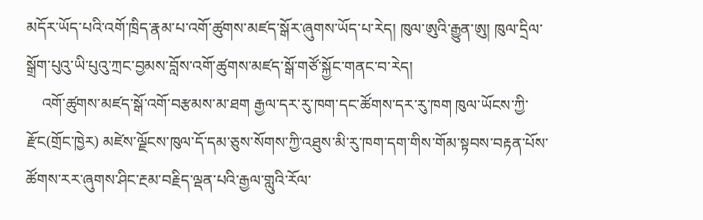མདོར་ཡོད་པའི་འགོ་ཁྲིད་རྣམ་པ་འགོ་ཚུགས་མཛད་སྒོར་ཞུགས་ཡོད་པ་རེད། ཁུལ་ཨུའི་རྒྱུན་ཨུ། ཁུལ་དྲིལ་སྒྲོག་པུའུ་ཡི་པུའུ་ཀྲང་བྱམས་བློས་འགོ་ཚུགས་མཛད་སྒོ་གཙོ་སྐྱོང་གནང་བ་རེད།
    འགོ་ཚུགས་མཛད་སྒོ་འགོ་བརྩམས་མ་ཐག རྒྱལ་དར་རུ་ཁག་དང་ཚོགས་དར་རུ་ཁག ཁུལ་ཡོངས་ཀྱི་རྫོང(གྲོང་ཁྱེར) མཛེས་ལྗོངས་ཁུལ་དོ་དམ་ཅུས་སོགས་ཀྱི་འཐུས་མི་རུ་ཁག་དག་གིས་གོམ་སྟབས་བརྟན་པོས་ཚོགས་རར་ཞུགས་ཤིང་རྔམ་བརྗིད་ལྡན་པའི་རྒྱལ་གླུའི་རོལ་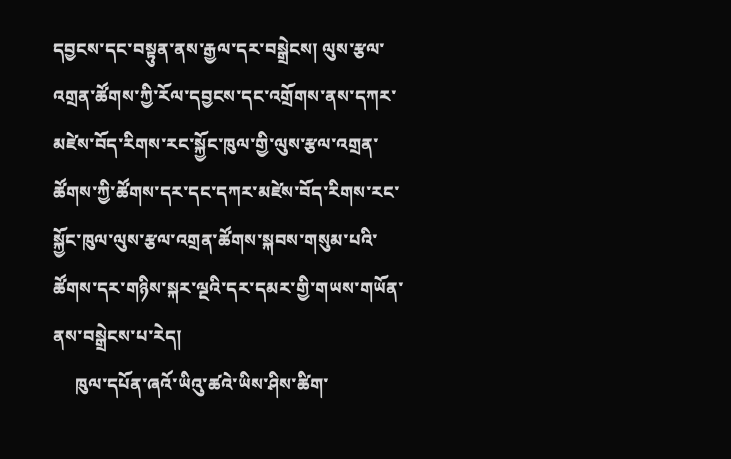དབྱངས་དང་བསྟུན་ནས་རྒྱལ་དར་བསྒྲེངས། ལུས་རྩལ་འགྲན་ཚོགས་ཀྱི་རོལ་དབྱངས་དང་འགྲོགས་ནས་དཀར་མཛེས་བོད་རིགས་རང་སྐྱོང་ཁུལ་གྱི་ལུས་རྩལ་འགྲན་ཚོགས་ཀྱི་ཚོགས་དར་དང་དཀར་མཛེས་བོད་རིགས་རང་སྐྱོང་ཁུལ་ལུས་རྩལ་འགྲན་ཚོགས་སྐབས་གསུམ་པའི་ཚོགས་དར་གཉིས་སྐར་ལྔའི་དར་དམར་གྱི་གཡས་གཡོན་ནས་བསྒྲེངས་པ་རེད།
     ཁུལ་དཔོན་ཞའོ་ཡིའུ་ཚའེ་ཡིས་ཤིས་ཚིག་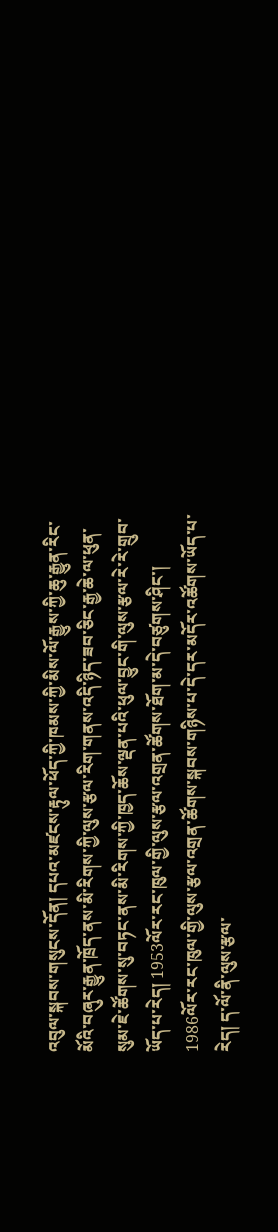འབུལ་སྐབས་གསུངས་དོན། དཔའ་མཛངས་རྟུལ་ཕོད་ཀྱི་ཁམས་ཀྱི་མིས་ལོ་རྒྱུས་ཀྱི་ཆུ་རྒྱུན་རིང་མོའི་བཞུར་རྒྱུན་ཁྲོད་ནས་མི་རིགས་ཀྱི་ལུས་རྩལ་རིག་གནས་འདི་ཉིད་ཟབ་ཅིང་རྒྱ་ཆེ་ལ་ཕུན་སུམ་ཇེ་ཚོགས་སུ་བཏང་ནས་མི་རིགས་ཀྱི་ཁྱད་ཆོས་ལྡན་པའི་ཕུལ་བྱུང་གི་ལུས་རྩལ་རེ་རེ་གྲུབ་ཡོད་པ་རེད། 1953ལོར་རང་ཁུལ་གྱི་ལུས་རྩལ་འགྲན་ཚོགས་ཐོག་མ་དེ་བཙུགས་ཤིང་། 1986ལོར་རང་ཁུལ་གྱི་ལུས་རྩལ་འགྲན་ཚོགས་སྐབས་གཉིས་པ་དེ་དར་མདོར་འཚོགས་ཡོད་པ་རེད། ད་ལོ་ནི་ལུས་རྩལ་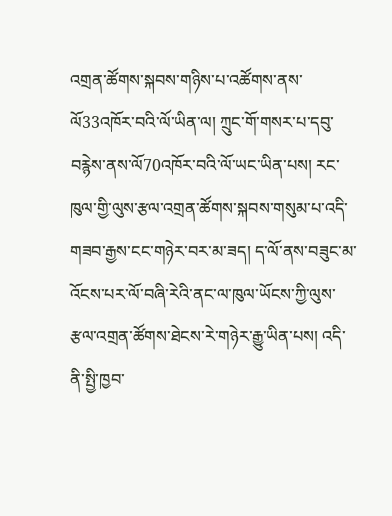འགྲན་ཚོགས་སྐབས་གཉིས་པ་འཚོགས་ནས་ལོ33འཁོར་བའི་ལོ་ཡིན་ལ། ཀྲུང་གོ་གསར་པ་དབུ་བརྙེས་ནས་ལོ70འཁོར་བའི་ལོ་ཡང་ཡིན་པས། རང་ཁུལ་གྱི་ལུས་རྩལ་འགྲན་ཚོགས་སྐབས་གསུམ་པ་འདི་གཟབ་རྒྱས་ངང་གཉེར་བར་མ་ཟད། ད་ལོ་ནས་བཟུང་མ་འོངས་པར་ལོ་བཞི་རེའི་ནང་ལ་ཁུལ་ཡོངས་ཀྱི་ལུས་རྩལ་འགྲན་ཚོགས་ཐེངས་རེ་གཉེར་རྒྱུ་ཡིན་པས། འདི་ནི་སྤྱི་ཁྱབ་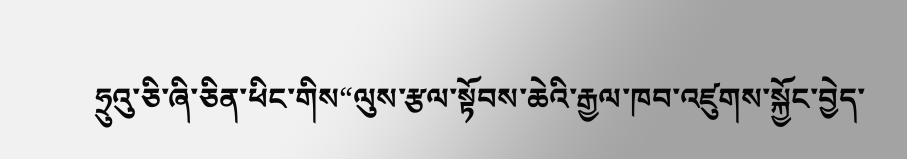ཧྲུའུ་ཅི་ཞི་ཅིན་ཕིང་གིས“ལུས་རྩལ་སྟོབས་ཆེའི་རྒྱལ་ཁབ་འཛུགས་སྐྱོང་བྱེད་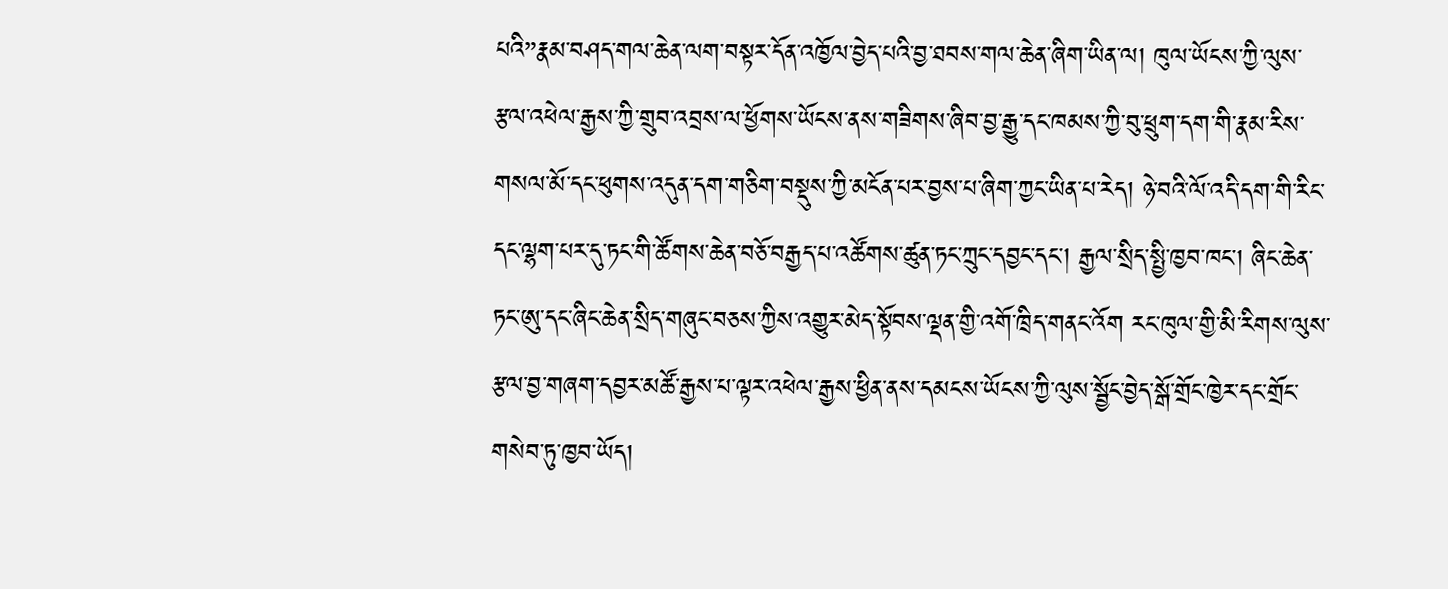པའི”རྣམ་བཤད་གལ་ཆེན་ལག་བསྟར་དོན་འཁྱོལ་བྱེད་པའི་བྱ་ཐབས་གལ་ཆེན་ཞིག་ཡིན་ལ། ཁུལ་ཡོངས་ཀྱི་ལུས་རྩལ་འཕེལ་རྒྱས་ཀྱི་གྲུབ་འབྲས་ལ་ཕྱོགས་ཡོངས་ནས་གཟིགས་ཞིབ་བྱ་རྒྱུ་དང་ཁམས་ཀྱི་བུ་ཕྲུག་དག་གི་རྣམ་རིས་གསལ་མོ་དང་ཕུགས་འདུན་དག་གཅིག་བསྡུས་ཀྱི་མངོན་པར་བྱས་པ་ཞིག་ཀྱང་ཡིན་པ་རེད། ཉེ་བའི་ལོ་འདི་དག་གི་རིང་དང་ལྷག་པར་དུ་ཏང་གི་ཚོགས་ཆེན་བཅོ་བརྒྱད་པ་འཚོགས་ཚུན་ཏང་ཀྲུང་དབྱང་དང་། རྒྱལ་སྲིད་སྤྱི་ཁྱབ་ཁང་། ཞིང་ཆེན་ཏང་ཨུ་དང་ཞིང་ཆེན་སྲིད་གཞུང་བཅས་ཀྱིས་འགྱུར་མེད་སྟོབས་ལྡན་གྱི་འགོ་ཁྲིད་གནང་འོག རང་ཁུལ་གྱི་མི་རིགས་ལུས་རྩལ་བྱ་གཞག་དབྱར་མཚོ་རྒྱས་པ་ལྟར་འཕེལ་རྒྱས་ཕྱིན་ནས་དམངས་ཡོངས་ཀྱི་ལུས་སྦྱོང་བྱེད་སྒོ་གྲོང་ཁྱེར་དང་གྲོང་གསེབ་ཏུ་ཁྱབ་ཡོད།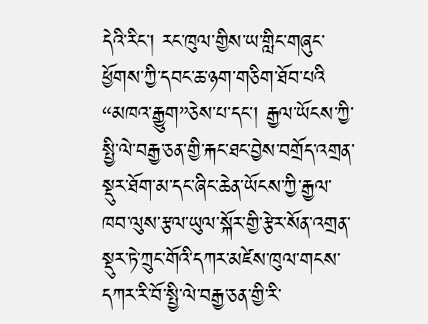དེའི་རིང་། རང་ཁུལ་གྱིས་ཡ་གླིང་གཞུང་ཕྱོགས་ཀྱི་དབང་ཆ་ཉག་གཅིག་ཐོབ་པའི “མཁའ་རྒྱུག”ཅེས་པ་དང་། རྒྱལ་ཡོངས་ཀྱི་སྤྱི་ལེ་བརྒྱ་ཅན་གྱི་རྐང་ཐང་བྱེས་བགྲོད་འགྲན་སྡུར་ཐོག་མ་དང་ཞིང་ཆེན་ཡོངས་ཀྱི་རྒྱལ་ཁབ་ལུས་རྩལ་ཡུལ་སྐོར་གྱི་རྩེར་སོན་འགྲན་སྡུར་ཏེ་ཀྲུང་གོའི་དཀར་མཛེས་ཁུལ་གངས་དཀར་རི་བོ་སྤྱི་ལེ་བརྒྱ་ཅན་གྱི་རི་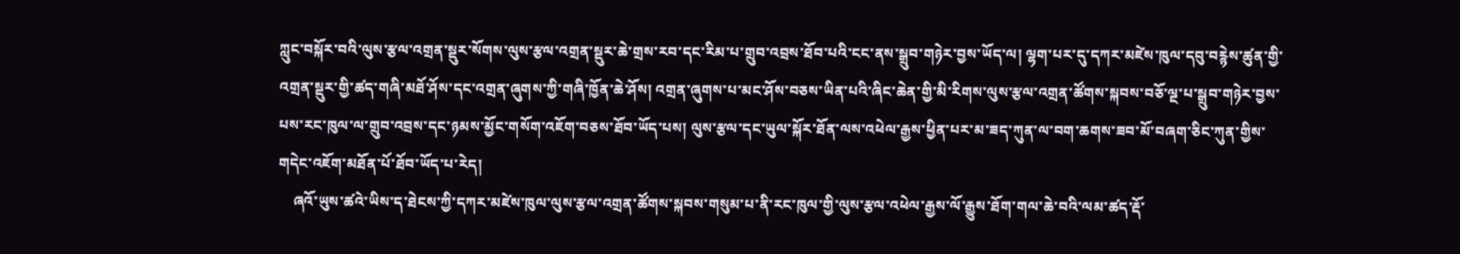ཀླུང་བསྐོར་བའི་ལུས་རྩལ་འགྲན་སྡུར་སོགས་ལུས་རྩལ་འགྲན་སྡུར་ཆེ་གྲས་རབ་དང་རིམ་པ་གྲུབ་འབྲས་ཐོབ་པའི་ངང་ནས་སྒྲུབ་གཉེར་བྱས་ཡོད་ལ། ལྷག་པར་དུ་དཀར་མཛེས་ཁུལ་དབུ་བརྙེས་ཚུན་གྱི་འགྲན་སྡུར་གྱི་ཚད་གཞི་མཐོ་ཤོས་དང་འགྲན་ཞུགས་ཀྱི་གཞི་ཁྱོན་ཆེ་ཤོས། འགྲན་ཞུགས་པ་མང་ཤོས་བཅས་ཡིན་པའི་ཞིང་ཆེན་གྱི་མི་རིགས་ལུས་རྩལ་འགྲན་ཚོགས་སྐབས་བཅོ་ལྔ་པ་སྒྲུབ་གཉེར་བྱས་པས་རང་ཁུལ་ལ་གྲུབ་འབྲས་དང་ཉམས་མྱོང་གསོག་འཇོག་བཅས་ཐོབ་ཡོད་པས། ལུས་རྩལ་དང་ཡུལ་སྐོར་ཐོན་ལས་འཕེལ་རྒྱས་ཕྱིན་པར་མ་ཟད་ཀུན་ལ་བག་ཆགས་ཟབ་མོ་བཞག་ཅིང་ཀུན་གྱིས་གདེང་འཇོག་མཐོན་པོ་ཐོབ་ཡོད་པ་རེད།
    ཞའོ་ཡུས་ཚའེ་ཡིས་ད་ཐེངས་ཀྱི་དཀར་མཛེས་ཁུལ་ལུས་རྩལ་འགྲན་ཚོགས་སྐབས་གསུམ་པ་ནི་རང་ཁུལ་གྱི་ལུས་རྩལ་འཕེལ་རྒྱས་ལོ་རྒྱུས་ཐོག་གལ་ཆེ་བའི་ལམ་ཚད་རྡོ་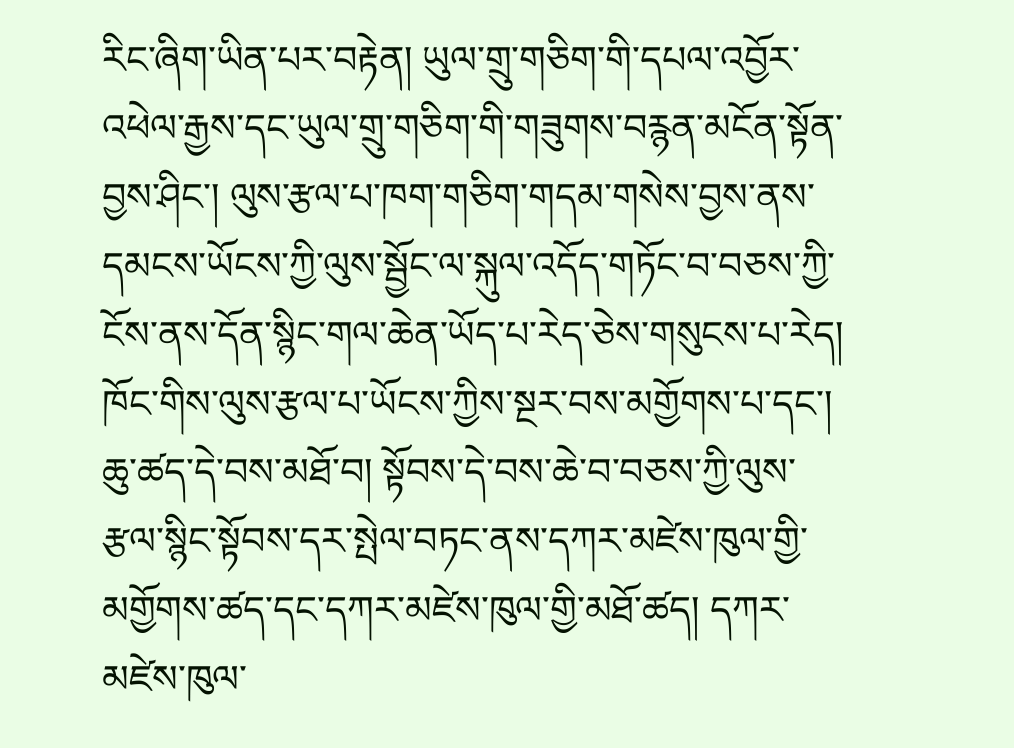རིང་ཞིག་ཡིན་པར་བརྟེན། ཡུལ་གྲུ་གཅིག་གི་དཔལ་འབྱོར་འཕེལ་རྒྱས་དང་ཡུལ་གྲུ་གཅིག་གི་གཟུགས་བརྙན་མངོན་སྟོན་བྱས་ཤིང་། ལུས་རྩལ་པ་ཁག་གཅིག་གདམ་གསེས་བྱས་ནས་དམངས་ཡོངས་ཀྱི་ལུས་སྦྱོང་ལ་སྐུལ་འདོད་གཏོང་བ་བཅས་ཀྱི་ངོས་ནས་དོན་སྙིང་གལ་ཆེན་ཡོད་པ་རེད་ཅེས་གསུངས་པ་རེད། ཁོང་གིས་ལུས་རྩལ་པ་ཡོངས་ཀྱིས་སྔར་བས་མགྱོགས་པ་དང་། ཆུ་ཚད་དེ་བས་མཐོ་བ། སྟོབས་དེ་བས་ཆེ་བ་བཅས་ཀྱི་ལུས་རྩལ་སྙིང་སྟོབས་དར་སྤེལ་བཏང་ནས་དཀར་མཛེས་ཁུལ་གྱི་མགྱོགས་ཚད་དང་དཀར་མཛེས་ཁུལ་གྱི་མཐོ་ཚད། དཀར་མཛེས་ཁུལ་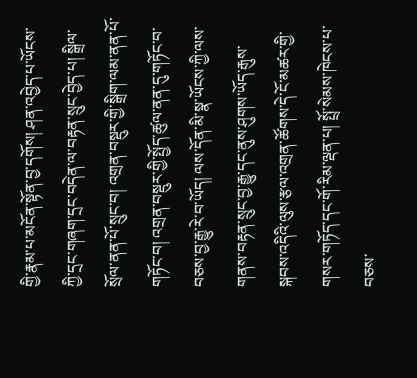གྱི་རྣམ་པ་མངོན་སྟོན་བྱ་དགོས། ཤན་འབྱེད་པ་ཡོངས་ཀྱི་དྲང་གཞག་དྲང་བདེན་ལ་བརྟན་སྲུང་བྱེད་པ། སྒྲིལ་སྲོལ་ནན་པོ་སྲུང་བ། འགྲན་བསྡུར་གྱི་སྒྲིག་ལམ་ནན་པོ་གཏོང་བ། འགྲན་བསྡུར་གྱི་སྤྱོད་ཚུལ་ནན་དུ་གཏོང་བ་བཅས་བྱ་རྒྱུ་རེ་བ་ཡོད། ལས་དོན་མི་སྣ་ཡོངས་ཀྱི་ལས་གནས་བརྟན་སྲུང་བྱ་རྒྱུ་དང་ནུས་ཤུགས་ཡོད་རྒུས་སྐབས་འདིའི་ལུས་རྩལ་འགྲན་ཚོགས་དེ་ངོ་མཚར་གྱི་གསར་གཏོད་དང་གོ་རིམ་ལྡན་པ། སྤྲོ་སེམས་ཁེངས་པ་བཅས་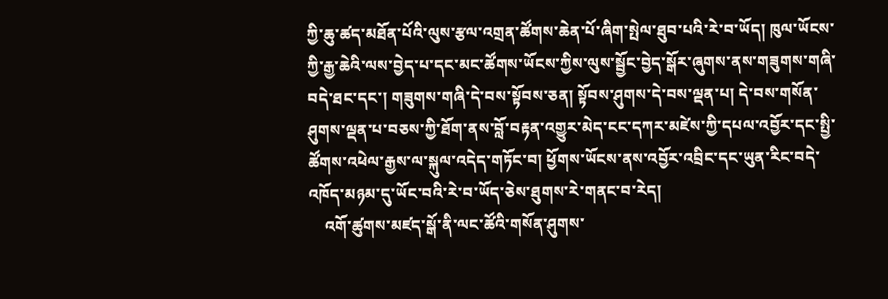ཀྱི་ཆུ་ཚད་མཐོན་པོའི་ལུས་རྩལ་འགྲན་ཚོགས་ཆེན་པོ་ཞིག་སྤེལ་ཐུབ་པའི་རེ་བ་ཡོད། ཁུལ་ཡོངས་ཀྱི་རྒྱ་ཆེའི་ལས་བྱེད་པ་དང་མང་ཚོགས་ཡོངས་ཀྱིས་ལུས་སྦྱོང་བྱེད་སྒོར་ཞུགས་ནས་གཟུགས་གཞི་བདེ་ཐང་དང་། གཟུགས་གཞི་དེ་བས་སྟོབས་ཅན། སྟོབས་ཤུགས་དེ་བས་ལྡན་པ། དེ་བས་གསོན་ཤུགས་ལྡན་པ་བཅས་ཀྱི་ཐོག་ནས་བློ་བརྟན་འགྱུར་མེད་ངང་དཀར་མཛེས་ཀྱི་དཔལ་འབྱོར་དང་སྤྱི་ཚོགས་འཕེལ་རྒྱས་ལ་སྐུལ་འདེད་གཏོང་བ། ཕྱོགས་ཡོངས་ནས་འབྱོར་འབྲིང་དང་ཡུན་རིང་བདེ་འཁོད་མཉམ་དུ་ཡོང་བའི་རེ་བ་ཡོད་ཅེས་ཐུགས་རེ་གནང་བ་རེད།
    འགོ་ཚུགས་མཛད་སྒོ་ནི་ལང་ཚོའི་གསོན་ཤུགས་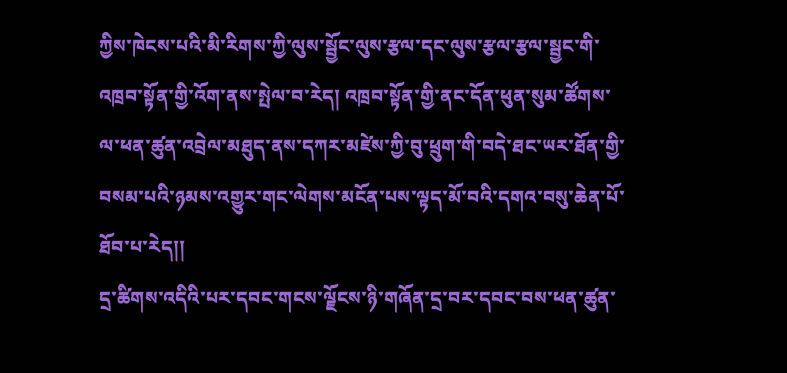ཀྱིས་ཁེངས་པའི་མི་རིགས་ཀྱི་ལུས་སྦྱོང་ལུས་རྩལ་དང་ལུས་རྩལ་རྩལ་སྦྱང་གི་འཁྲབ་སྟོན་གྱི་འོག་ནས་སྤེལ་བ་རེད། འཁྲབ་སྟོན་གྱི་ནང་དོན་ཕུན་སུམ་ཚོགས་ལ་ཕན་ཚུན་འབྲེལ་མཐུད་ནས་དཀར་མཛེས་ཀྱི་བུ་ཕྲུག་གི་བདེ་ཐང་ཡར་ཐོན་གྱི་བསམ་པའི་ཉམས་འགྱུར་གང་ལེགས་མངོན་པས་ལྟད་མོ་བའི་དགའ་བསུ་ཆེན་པོ་ཐོབ་པ་རེད།།
དྲ་ཚིགས་འདིའི་པར་དབང་གངས་ལྗོངས་ཉི་གཞོན་དྲ་བར་དབང་བས་ཕན་ཚུན་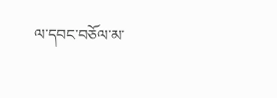ལ་དབང་བཅོལ་མ་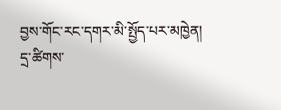བྱས་གོང་རང་དགར་མི་སྤྱོད་པར་མཁྱེན།
དྲ་ཚིགས་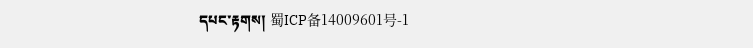དཔང་རྟགས། 蜀ICP备14009601号-1